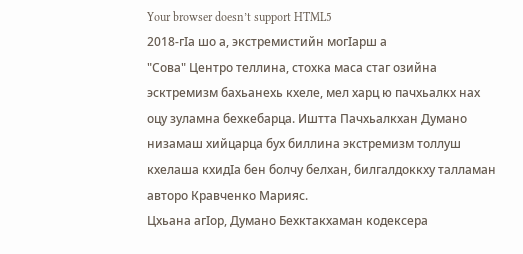Your browser doesn’t support HTML5
2018-гIа шо а, экстремистийн могIарш а
"Сова" Центро теллина, стохка маса стаг озийна эсктремизм бахьанехь кхеле, мел харц ю пачхьалкх нах оцу зуламна бехкебарца. Иштта Пачхьалкхан Думано низамаш хийцарца бух биллина экстремизм толлуш кхелаша кхидIа бен болчу белхан, билгалдоккху талламан авторо Кравченко Марияс.
Цхьана агIор, Думано Бехктакхаман кодексера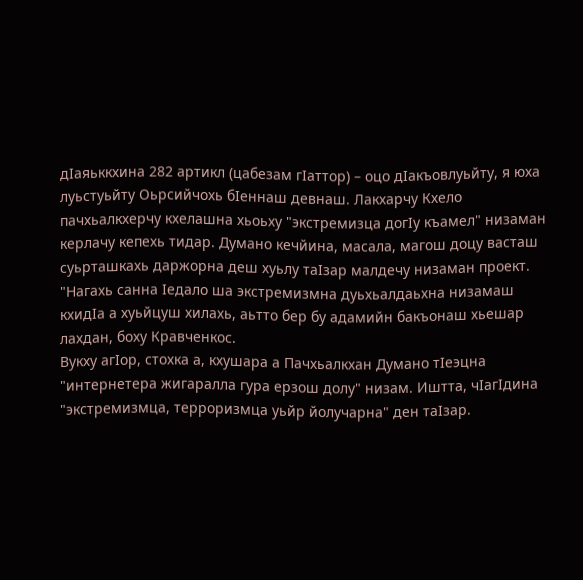дIаяьккхина 282 артикл (цабезам гIаттор) – оцо дIакъовлуьйту, я юха луьстуьйту Оьрсийчохь бIеннаш девнаш. Лакхарчу Кхело пачхьалкхерчу кхелашна хьоьху "экстремизца догIу къамел" низаман керлачу кепехь тидар. Думано кечйина, масала, магош доцу васташ суьрташкахь даржорна деш хуьлу таIзар малдечу низаман проект.
"Нагахь санна Iедало ша экстремизмна дуьхьалдаьхна низамаш кхидIа а хуьйцуш хилахь, аьтто бер бу адамийн бакъонаш хьешар лахдан, боху Кравченкос.
Вукху агIор, стохка а, кхушара а Пачхьалкхан Думано тIеэцна "интернетера жигаралла гура ерзош долу" низам. Иштта, чIагIдина "экстремизмца, терроризмца уьйр йолучарна" ден таIзар.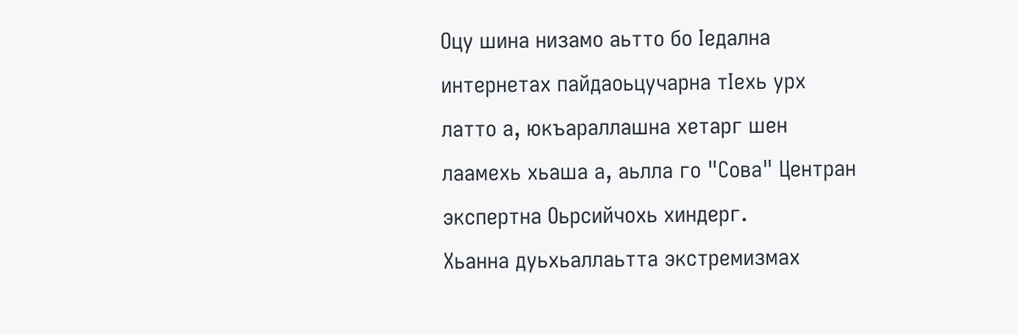Оцу шина низамо аьтто бо Iедална интернетах пайдаоьцучарна тIехь урх латто а, юкъараллашна хетарг шен лаамехь хьаша а, аьлла го "Сова" Центран экспертна Оьрсийчохь хиндерг.
Хьанна дуьхьаллаьтта экстремизмах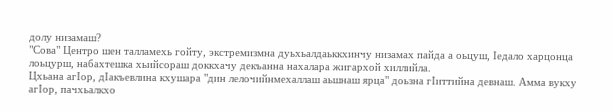долу низамаш?
"Сова" Центро шен талламехь гойту, экстремизмна дуьхьалдаьккхинчу низамах пайда а оьцуш, Iедало харцонца лоьцурш, набахтешка хьийсораш доккхачу декъанна нахалара жигархой хиллийла.
Цхьана агIор, дIакъевлина кхушара "дин лелочийнмехаллаш аьшнаш ярца" доьзна гIиттийна девнаш. Амма вукху агIор, пачхьалкхо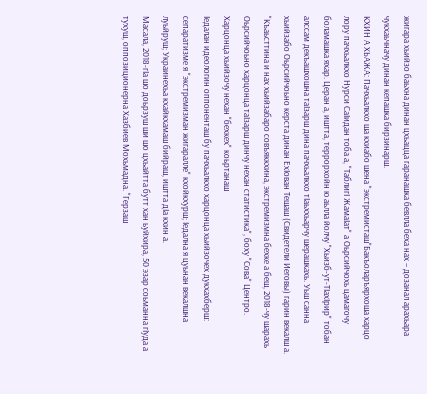жигара хьийзо баьхна динан цхьацца гаранашка бевлла беха нах – дозанал арахьара чукхаьчначу динан кепашка бирзинарш.
КХИН А ХЬАЖА: Пачхьалкхо ша кхиабо шена "экстремисташ"Бакъоларъярхоша харцо лору пачхьалкхо Нурси СаIидан тоба а, "ТаблигI ЖамаIат" а Оьрсийчохь цамагочу боламашка яхар. Церан а, иштта, террорхойн ю аьлла йолчу "Хьизб-ут-ТIахIрир" тобан алссам декъашхошна таIзарш дина пачхьалкхо тIаьххьарчу шерашкахь. Уьш санна хьийзабо Оьрсийчоьно керста динан ЕхIован Тешаш (Свидетели Иеговы) гарин векалш а.
"Къаьсттина и нах хьийзабаро совъяккхина, экстремизмна бехке а беш, 2018-чу шарахь Оьрсийчоьно харцонца таIзарш динчу нехан статистика", боху "Сова" Центро.
Харцонца хьийзочу нехан "бехкех" коьртанаш
Iедалан идеологин оппоненташ бу пачхьалкхо харцонца хьийзочех дукхахберш: сепаратизме я "экстремизман жигаралле" кхойкхурш; Iедална я цуьнан векалшна луьйруш; Украинехьа кхайкхамаш бийраш, иштта дIа кхин а.
Масала, 2018-гIа шо доьрзуш ши шо цхьайтта бутт хан ьуйхира, 50 эзар соьманна гIуда а тухуш, оппозиционерна Хазбиев Мохьмадна. "Герзаш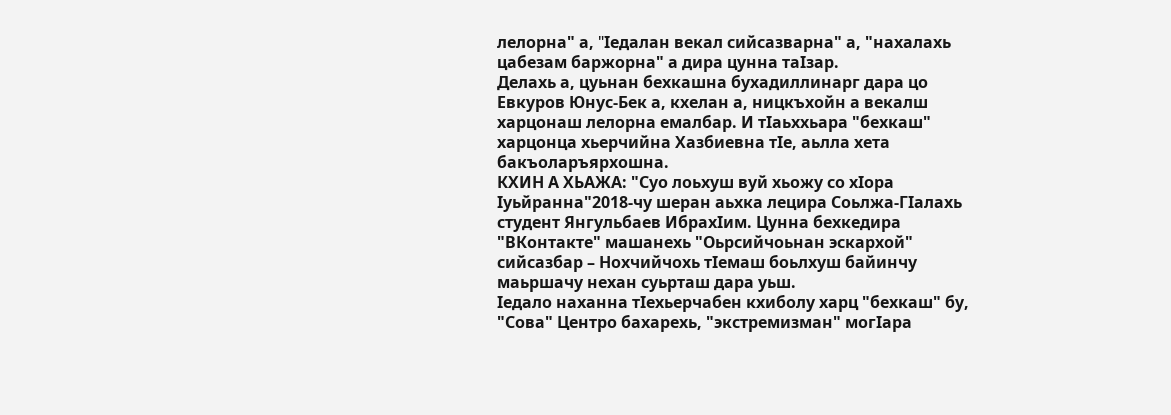лелорна" а, "Iедалан векал сийсазварна" а, "нахалахь цабезам баржорна" а дира цунна таIзар.
Делахь а, цуьнан бехкашна бухадиллинарг дара цо Евкуров Юнус-Бек а, кхелан а, ницкъхойн а векалш харцонаш лелорна емалбар. И тIаьххьара "бехкаш" харцонца хьерчийна Хазбиевна тIе, аьлла хета бакъоларъярхошна.
КХИН А ХЬАЖА: "Суо лоьхуш вуй хьожу со хIора Iуьйранна"2018-чу шеран аьхка лецира Соьлжа-ГIалахь студент Янгульбаев ИбрахIим. Цунна бехкедира "ВКонтакте" машанехь "Оьрсийчоьнан эскархой" сийсазбар – Нохчийчохь тIемаш боьлхуш байинчу маьршачу нехан суьрташ дара уьш.
Iедало наханна тIехьерчабен кхиболу харц "бехкаш" бу, "Сова" Центро бахарехь, "экстремизман" могIара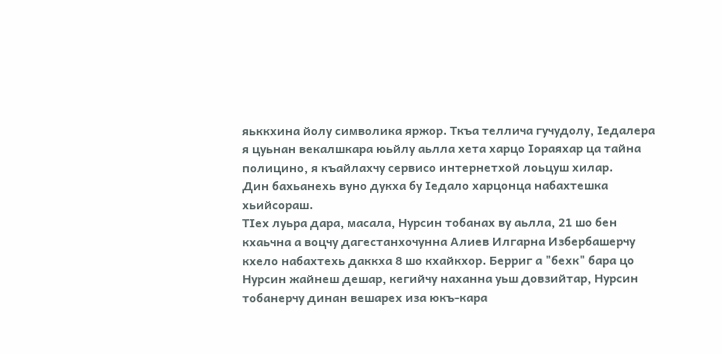яьккхина йолу символика яржор. Ткъа теллича гучудолу, Iедалера я цуьнан векалшкара юьйлу аьлла хета харцо Iораяхар ца тайна полицино, я къайлахчу сервисо интернетхой лоьцуш хилар.
Дин бахьанехь вуно дукха бу Iедало харцонца набахтешка хьийсораш.
ТIех луьра дара, масала, Нурсин тобанах ву аьлла, 21 шо бен кхаьчна а воцчу дагестанхочунна Алиев Илгарна Избербашерчу кхело набахтехь даккха 8 шо кхайкхор. Берриг а "бехк" бара цо Нурсин жайнеш дешар, кегийчу наханна уьш довзийтар, Нурсин тобанерчу динан вешарех иза юкъ-кара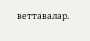веттавалар.